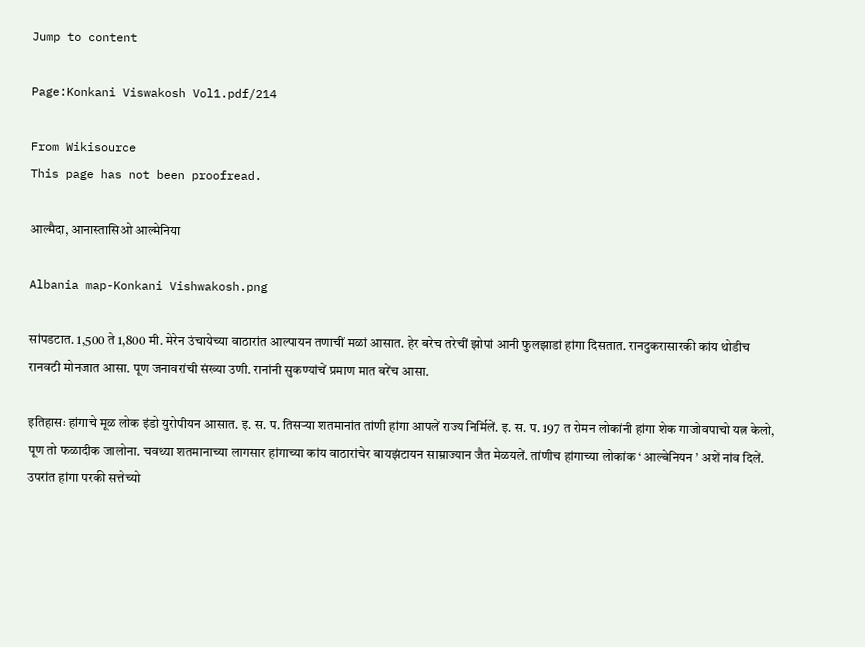Jump to content

Page:Konkani Viswakosh Vol1.pdf/214

From Wikisource
This page has not been proofread.

आल्मैदा, आनास्तासिओ आल्मेनिया

Albania map-Konkani Vishwakosh.png

सांपडटात. 1,500 ते 1,800 मी. मेरेन उंचायेच्या वाठारांत आल्पायन तणाचीं मळां आसात. हेर बरेच तरेचीं झोपां आनी फुलझाडां हांगा दिसतात. रानदुकरासारकी कांय थोडीच रानवटी मोनजात आसा. पूण जनावरांची संख्या उणी. रानांनी सुकण्यांचें प्रमाण मात बरेंच आसा.

इतिहासः हांगाचे मूळ लोक इंडो युरोपीयन आसात. इ. स. प. तिसऱ्या शतमानांत तांणी हांगा आपलें राज्य निर्मिलें. इ. स. प. 197 त रोमन लोकांनी हांगा शेक गाजोवपाचो यत्न केलो, पूण तो फळादीक जालोना. चवथ्या शतमानाच्या लागसार हांगाच्या कांय वाठारांचेर बायझंटायन साम्राज्यान जैत मेळयलें. तांणीच हांगाच्या लोकांक ‘ आल्बेनियन ’ अशें नांव दिलें. उपरांत हांगा परकी सत्तेच्यो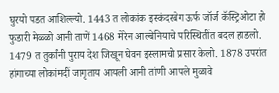घुरयो पडत आशिल्ल्यो. 1443 त लोकांक इस्कंदरबेग ऊर्फ जॉर्ज कॅस्ट्रिओटा हो फुडारी मेळ्ळो आनी ताणें 1468 मेरेन आल्बेनियाचे परिस्थितींत बदल हाडलो. 1479 त तुर्कांनी पुराय देश जिखून घेवन इस्लामचो प्रसार केलो. 1878 उपरांत हांगाच्या लोकांमदीं जागृताय आयली आनी तांणी आपले मुळावे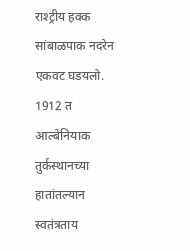राश्ट्रीय हक्क सांबाळपाक नदरेन एकवट घडयलो. 1912 त आल्बेनियाक तुर्कस्थानच्या हातांतल्यान स्वतंत्रताय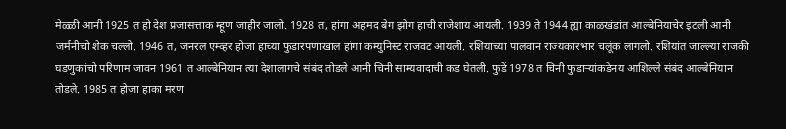मेळ्ळी आनी 1925 त हो देश प्रजासत्ताक म्हूण जाहीर जालो. 1928 त, हांगा अहमद बेग झोग हाची राजेशाय आयली. 1939 ते 1944 ह्या काळखंडांत आल्बेनियाचेर इटली आनी जर्मनीचो शेक चल्लो. 1946 त, जनरल एम्व्हर होजा हाच्या फुडारपणाखाल हांगा कम्युनिस्ट राजवट आयली. रशियाच्या पालवान राज्यकारभार चलूंक लागलो. रशियांत जाल्ल्या राजकी घडणुकांचो परिणाम जावन 1961 त आल्बेनियान त्या देशालागचे संबंद तोडले आनी चिनी साम्यवादाची कड घेतली. फुडें 1978 त चिनी फुडाऱ्यांकडेनय आशिल्ले संबंद आल्बेनियान तोडले. 1985 त होजा हाका मरण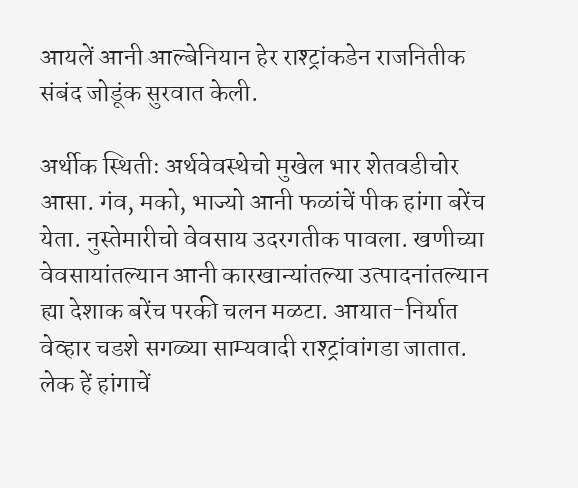आयलें आनी आल्बेनियान हेर राश्ट्रांकडेन राजनितीक संबंद जोडूंक सुरवात केली.

अर्थीक स्थितीः अर्थवेवस्थेचो मुखेल भार शेतवडीचोर आसा. गंव, मको, भाज्यो आनी फळांचें पीक हांगा बरेंच येता. नुस्तेमारीचो वेवसाय उदरगतीक पावला. खणीच्या वेवसायांतल्यान आनी कारखान्यांतल्या उत्पादनांतल्यान ह्या देशाक बरेंच परकी चलन मळटा. आयात-निर्यात वेव्हार चडशे सगळ्या साम्यवादी राश्ट्रांवांगडा जातात. लेक हें हांगाचें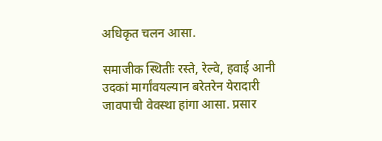अधिकृत चलन आसा.

समाजीक स्थितीः रस्ते, रेल्वे, हवाई आनी उदकां मार्गांवयल्यान बरेतरेन येरादारी जावपाची वेवस्था हांगा आसा. प्रसार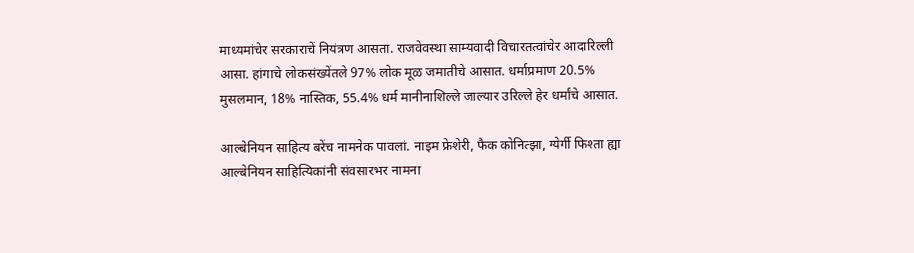माध्यमांचेर सरकाराचें नियंत्रण आसता. राजवेवस्था साम्यवादी विचारतत्वांचेर आदारिल्ली आसा. हांगाचे लोकसंख्येंतले 97% लोक मूळ जमातीचे आसात. धर्माप्रमाण 20.5% मुसलमान, 18% नास्तिक, 55.4% धर्म मानीनाशिल्ले जाल्यार उरिल्ले हेर धर्मांचे आसात.

आल्बेनियन साहित्य बरेंच नामनेक पावलां. नाइम फ्रेशेरी, फैक कोनित्झा, ग्येर्गी फिश्ता ह्या आल्बेनियन साहित्यिकांनी संवसारभर नामना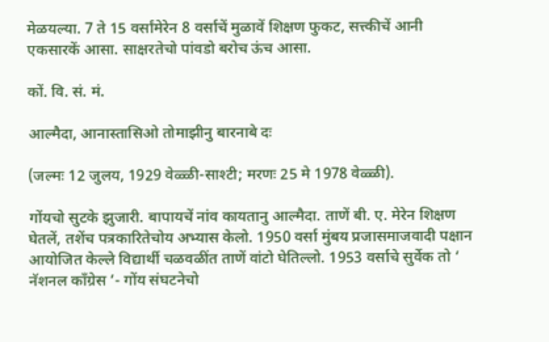मेळयल्या. 7 ते 15 वर्सांमेरेन 8 वर्साचें मुळावें शिक्षण फुकट, सत्त्कीचें आनी एकसारकें आसा. साक्षरतेचो पांवडो बरोच ऊंच आसा.

कों. वि. सं. मं.

आल्मैदा, आनास्तासिओ तोमाझीनु बारनाबे दः

(जल्मः 12 जुलय, 1929 वेळ्ळी-साश्टी; मरणः 25 मे 1978 वेळ्ळी).

गोंयचो सुटके झुजारी. बापायचें नांव कायतानु आल्मैदा. ताणें बी. ए. मेरेन शिक्षण घेतलें, तशेंच पत्रकारितेचोय अभ्यास केलो. 1950 वर्सा मुंबय प्रजासमाजवादी पक्षान आयोजित केल्ले विद्यार्थी चळवळींत ताणें वांटो घेतिल्लो. 1953 वर्साचे सुर्वेक तो ‘ नॅशनल काँग्रेस ’- गोंय संघटनेचो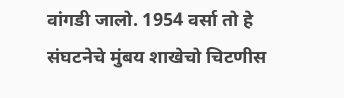वांगडी जालो. 1954 वर्सा तो हे संघटनेचे मुंबय शाखेचो चिटणीस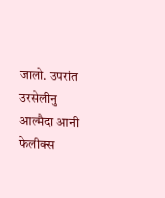जालो. उपरांत उरसेलीनु आल्मैदा आनी फेलीक्स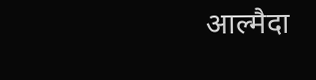आल्मैदा